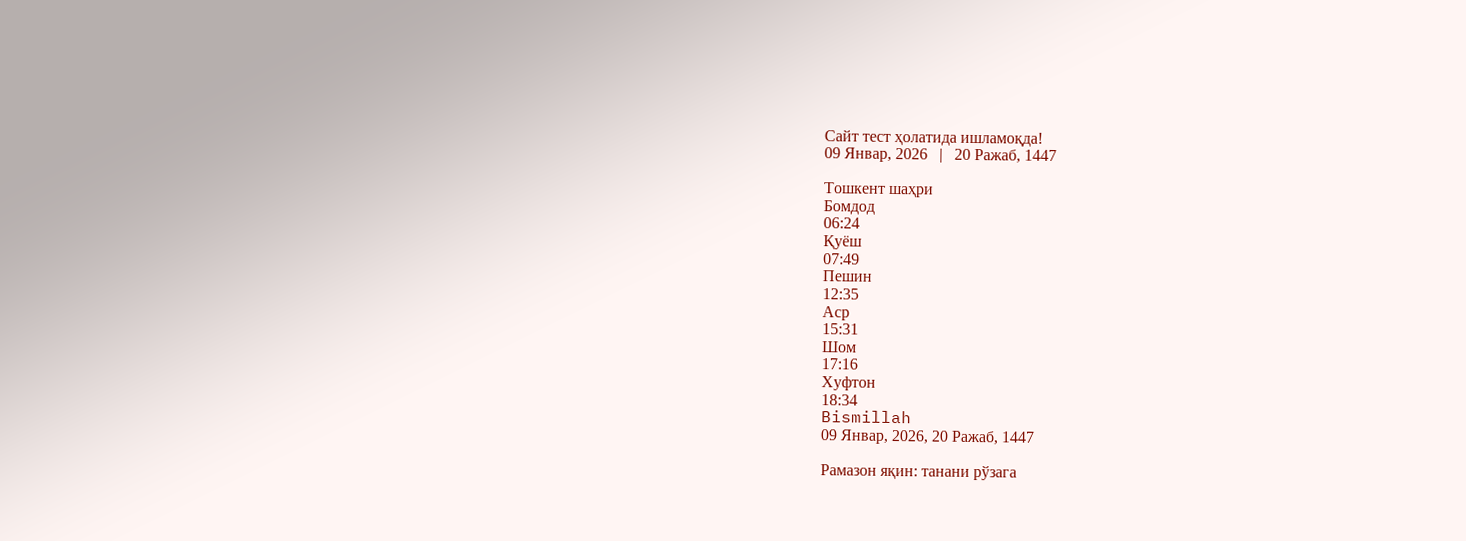Сайт тест ҳолатида ишламоқда!
09 Январ, 2026   |   20 Ражаб, 1447

Тошкент шаҳри
Бомдод
06:24
Қуёш
07:49
Пешин
12:35
Аср
15:31
Шом
17:16
Хуфтон
18:34
Bismillah
09 Январ, 2026, 20 Ражаб, 1447

Рамазон яқин: танани рўзага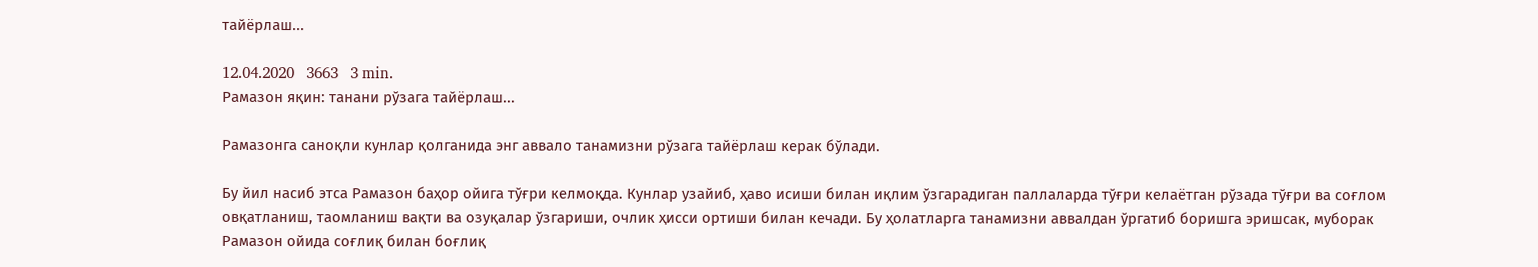тайёрлаш...

12.04.2020   3663   3 min.
Рамазон яқин: танани рўзага тайёрлаш...

Рамазонга саноқли кунлар қолганида энг аввало танамизни рўзага тайёрлаш керак бўлади.

Бу йил насиб этса Рамазон баҳор ойига тўғри келмоқда. Кунлар узайиб, ҳаво исиши билан иқлим ўзгарадиган паллаларда тўғри келаётган рўзада тўғри ва соғлом овқатланиш, таомланиш вақти ва озуқалар ўзгариши, очлик ҳисси ортиши билан кечади. Бу ҳолатларга танамизни аввалдан ўргатиб боришга эришсак, муборак Рамазон ойида соғлиқ билан боғлиқ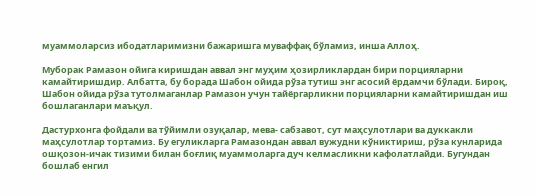муаммоларсиз ибодатларимизни бажаришга муваффақ бўламиз, инша Аллоҳ.

Муборак Рамазон ойига киришдан аввал энг муҳим ҳозирликлардан бири порцияларни камайтиришдир. Албатта, бу борада Шабон ойида рўза тутиш энг асосий ёрдамчи бўлади. Бироқ, Шабон ойида рўза тутолмаганлар Рамазон учун тайёргарликни порцияларни камайтиришдан иш бошлаганлари маъқул.

Дастурхонга фойдали ва тўйимли озуқалар, мева- сабзавот, сут маҳсулотлари ва дуккакли маҳсулотлар тортамиз. Бу егуликларга Рамазондан аввал вужудни кўниктириш, рўза кунларида ошқозон-ичак тизими билан боғлиқ муаммоларга дуч келмасликни кафолатлайди. Бугундан бошлаб енгил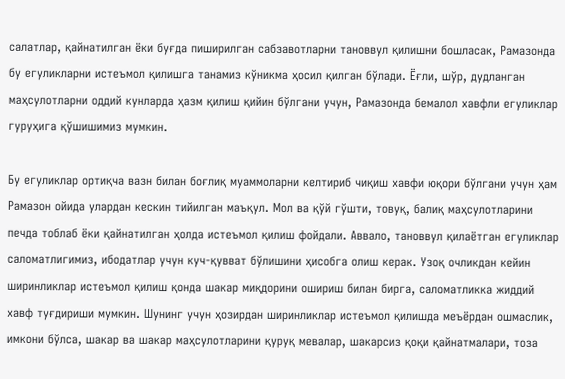салатлар, қайнатилган ёки буғда пиширилган сабзавотларни тановвул қилишни бошласак, Рамазонда бу егуликларни истеъмол қилишга танамиз кўникма ҳосил қилган бўлади. Ёғли, шўр, дудланган маҳсулотларни оддий кунларда ҳазм қилиш қийин бўлгани учун, Рамазонда бемалол хавфли егуликлар гуруҳига қўшишимиз мумкин.

Бу егуликлар ортиқча вазн билан боғлиқ муаммоларни келтириб чиқиш хавфи юқори бўлгани учун ҳам Рамазон ойида улардан кескин тийилган маъқул. Мол ва қўй гўшти, товуқ, балиқ маҳсулотларини печда тоблаб ёки қайнатилган ҳолда истеъмол қилиш фойдали. Аввало, тановвул қилаётган егуликлар саломатлигимиз, ибодатлар учун куч-қувват бўлишини ҳисобга олиш керак. Узоқ очликдан кейин ширинликлар истеъмол қилиш қонда шакар миқдорини ошириш билан бирга, саломатликка жиддий хавф туғдириши мумкин. Шунинг учун ҳозирдан ширинликлар истеъмол қилишда меъёрдан ошмаслик, имкони бўлса, шакар ва шакар маҳсулотларини қуруқ мевалар, шакарсиз қоқи қайнатмалари, тоза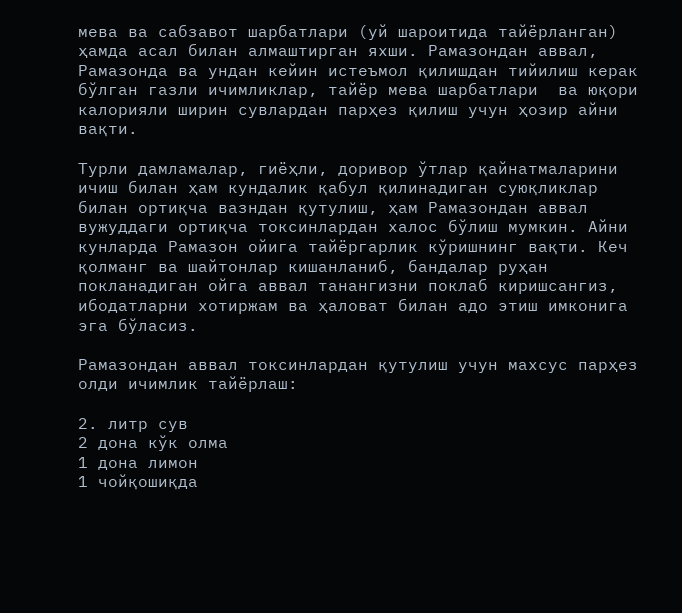мева ва сабзавот шарбатлари (уй шароитида тайёрланган) ҳамда асал билан алмаштирган яхши. Рамазондан аввал, Рамазонда ва ундан кейин истеъмол қилишдан тийилиш керак бўлган газли ичимликлар, тайёр мева шарбатлари  ва юқори калорияли ширин сувлардан парҳез қилиш учун ҳозир айни вақти.

Турли дамламалар, гиёҳли, доривор ўтлар қайнатмаларини ичиш билан ҳам кундалик қабул қилинадиган суюқликлар билан ортиқча вазндан қутулиш, ҳам Рамазондан аввал вужуддаги ортиқча токсинлардан халос бўлиш мумкин. Айни кунларда Рамазон ойига тайёргарлик кўришнинг вақти. Кеч қолманг ва шайтонлар кишанланиб, бандалар руҳан покланадиган ойга аввал танангизни поклаб киришсангиз, ибодатларни хотиржам ва ҳаловат билан адо этиш имконига эга бўласиз.

Рамазондан аввал токсинлардан қутулиш учун махсус парҳез олди ичимлик тайёрлаш:

2. литр сув
2 дона кўк олма
1 дона лимон
1 чойқошиқда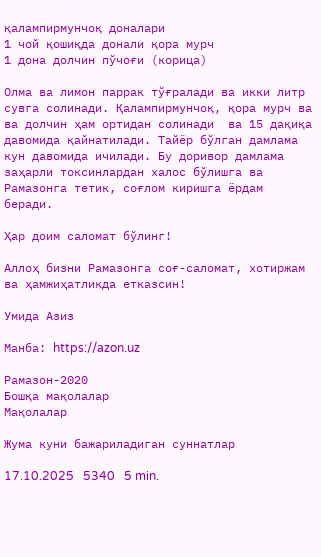қалампирмунчоқ доналари
1 чой қошиқда донали қора мурч
1 дона долчин пўчоғи (корица)

Олма ва лимон паррак тўғралади ва икки литр сувга солинади. Қалампирмунчоқ, қора мурч ва ва долчин ҳам ортидан солинади  ва 15 дақиқа давомида қайнатилади. Тайёр бўлган дамлама кун давомида ичилади. Бу доривор дамлама заҳарли токсинлардан халос бўлишга ва Рамазонга тетик, соғлом киришга ёрдам беради.

Ҳар доим саломат бўлинг!

Аллоҳ бизни Рамазонга соғ-саломат, хотиржам ва ҳамжиҳатликда етказсин!

Умида Азиз

Манба: https://azon.uz

Рамазон-2020
Бошқа мақолалар
Мақолалар

Жума куни бажариладиган суннатлар

17.10.2025   5340   5 min.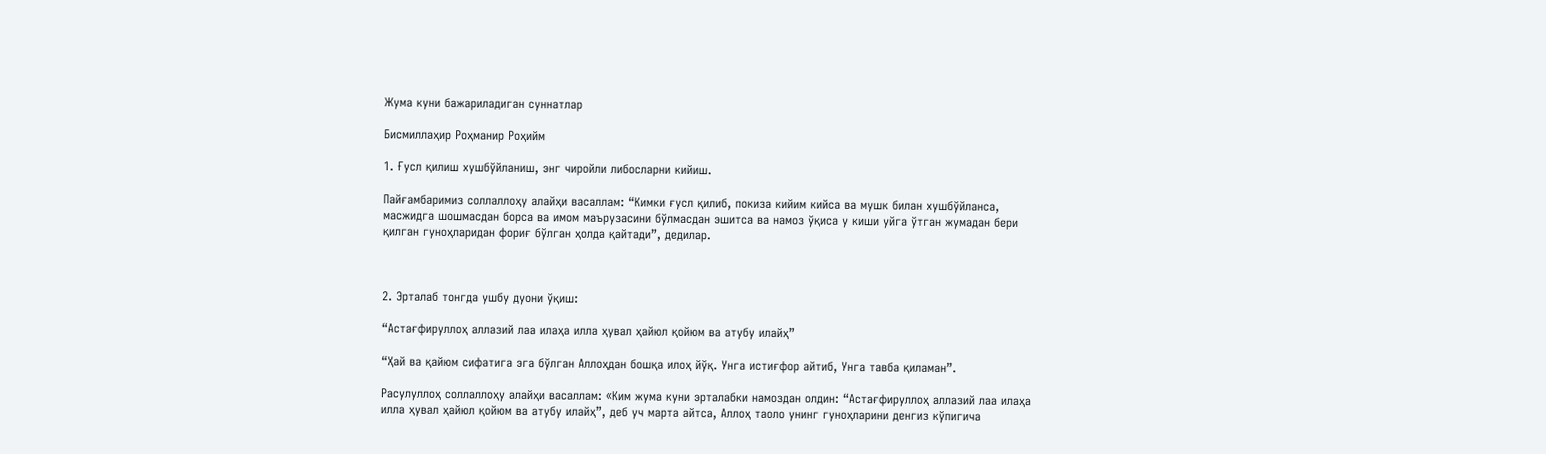Жума куни бажариладиган суннатлар

Бисмиллаҳир Роҳманир Роҳийм

1. Ғусл қилиш хушбўйланиш, энг чиройли либосларни кийиш.

Пайғамбаримиз соллаллоҳу алайҳи васаллам: “Кимки ғусл қилиб, покиза кийим кийса ва мушк билан хушбўйланса, масжидга шошмасдан борса ва имом маърузасини бўлмасдан эшитса ва намоз ўқиса у киши уйга ўтган жумадан бери қилган гуноҳларидан фориғ бўлган ҳолда қайтади”, дедилар.



2. Эрталаб тонгда ушбу дуони ўқиш:

“Астағфируллоҳ аллазий лаа илаҳа илла ҳувал ҳайюл қойюм ва атубу илайҳ”

“Ҳай ва қайюм сифатига эга бўлган Аллоҳдан бошқа илоҳ йўқ. Унга истиғфор айтиб, Унга тавба қиламан”.

Расулуллоҳ соллаллоҳу алайҳи васаллам: «Ким жума куни эрталабки намоздан олдин: “Астағфируллоҳ аллазий лаа илаҳа илла ҳувал ҳайюл қойюм ва атубу илайҳ”, деб уч марта айтса, Аллоҳ таоло унинг гуноҳларини денгиз кўпигича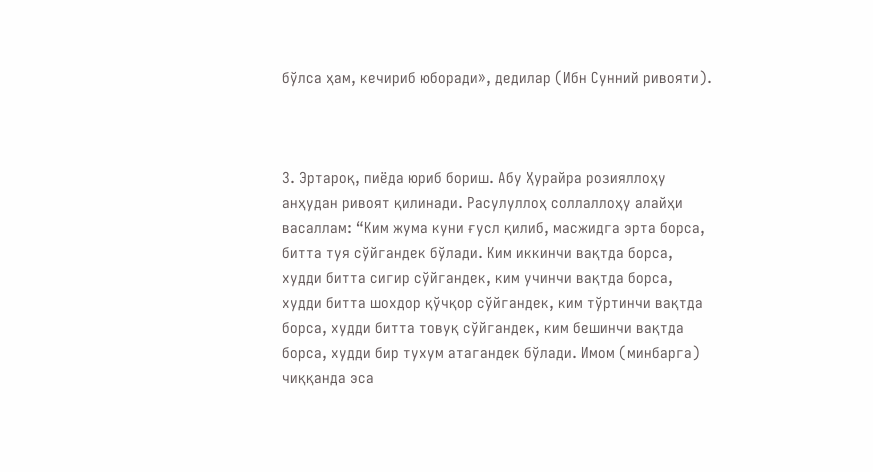бўлса ҳам, кечириб юборади», дедилар (Ибн Сунний ривояти).



3. Эртароқ, пиёда юриб бориш. Абу Ҳурайра розияллоҳу анҳудан ривоят қилинади. Расулуллоҳ соллаллоҳу алайҳи васаллам: “Ким жума куни ғусл қилиб, масжидга эрта борса, битта туя сўйгандек бўлади. Ким иккинчи вақтда борса, худди битта сигир сўйгандек, ким учинчи вақтда борса, худди битта шохдор қўчқор сўйгандек, ким тўртинчи вақтда борса, худди битта товуқ сўйгандек, ким бешинчи вақтда борса, худди бир тухум атагандек бўлади. Имом (минбарга) чиққанда эса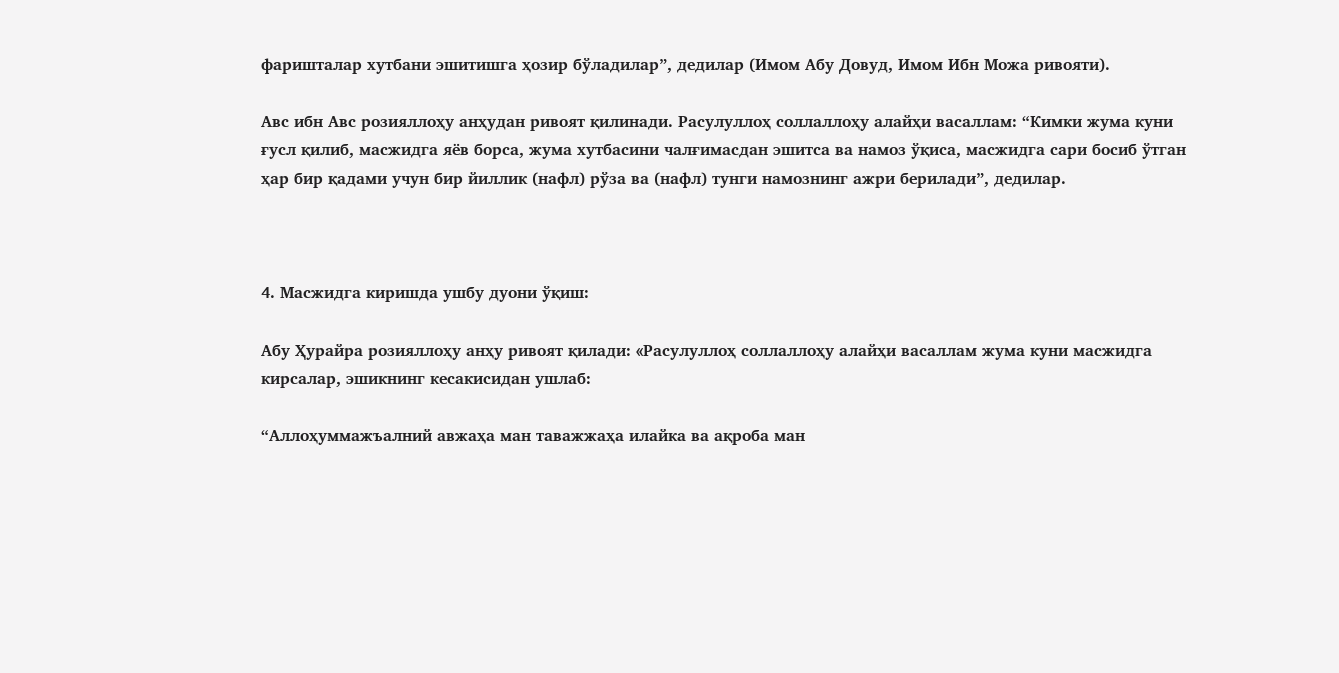фаришталар хутбани эшитишга ҳозир бўладилар”, дедилар (Имом Абу Довуд, Имом Ибн Можа ривояти).

Авс ибн Авс розияллоҳу анҳудан ривоят қилинади. Расулуллоҳ соллаллоҳу алайҳи васаллам: “Кимки жума куни ғусл қилиб, масжидга яёв борса, жума хутбасини чалғимасдан эшитса ва намоз ўқиса, масжидга сари босиб ўтган ҳар бир қадами учун бир йиллик (нафл) рўза ва (нафл) тунги намознинг ажри берилади”, дедилар.



4. Масжидга киришда ушбу дуони ўқиш:

Абу Ҳурайра розияллоҳу анҳу ривоят қилади: «Расулуллоҳ соллаллоҳу алайҳи васаллам жума куни масжидга кирсалар, эшикнинг кесакисидан ушлаб:

“Аллоҳуммажъалний авжаҳа ман таважжаҳа илайка ва ақроба ман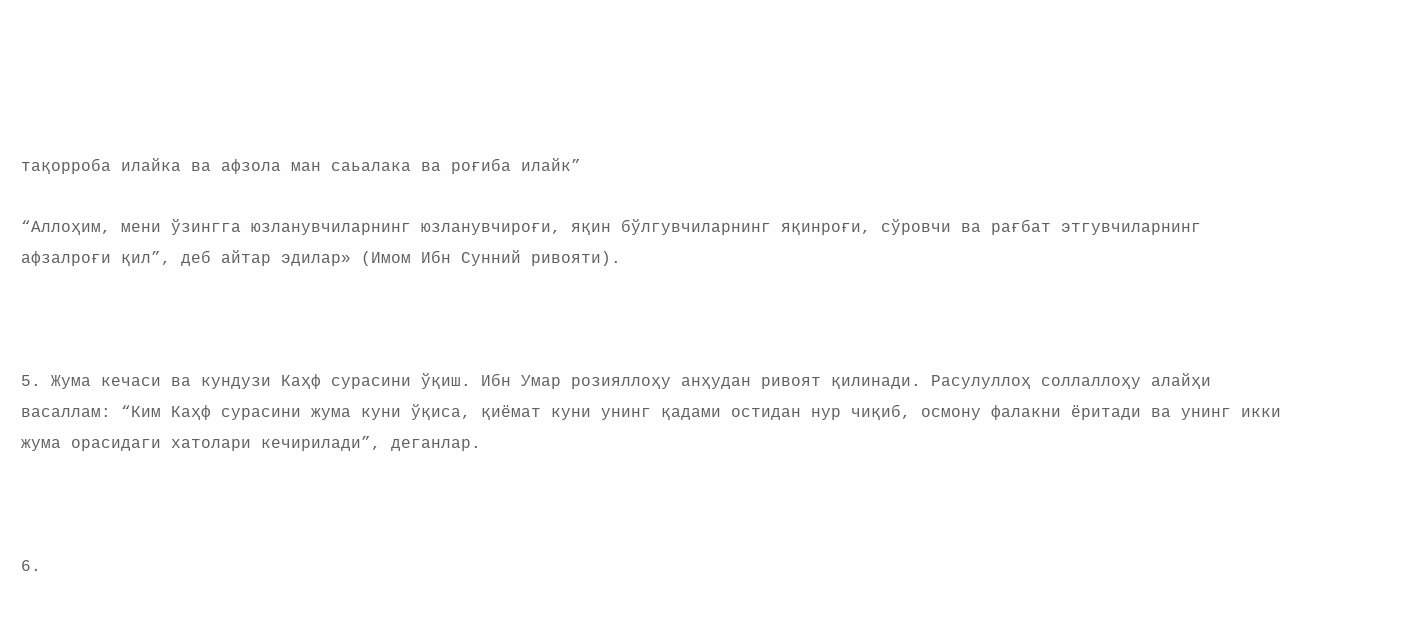тақорроба илайка ва афзола ман саьалака ва роғиба илайк”

“Аллоҳим, мени ўзингга юзланувчиларнинг юзланувчироғи, яқин бўлгувчиларнинг яқинроғи, сўровчи ва рағбат этгувчиларнинг афзалроғи қил”, деб айтар эдилар» (Имом Ибн Сунний ривояти).



5. Жума кечаси ва кундузи Каҳф сурасини ўқиш. Ибн Умар розияллоҳу анҳудан ривоят қилинади. Расулуллоҳ соллаллоҳу алайҳи васаллам: “Ким Каҳф сурасини жума куни ўқиса, қиёмат куни унинг қадами остидан нур чиқиб, осмону фалакни ёритади ва унинг икки жума орасидаги хатолари кечирилади”, деганлар.



6.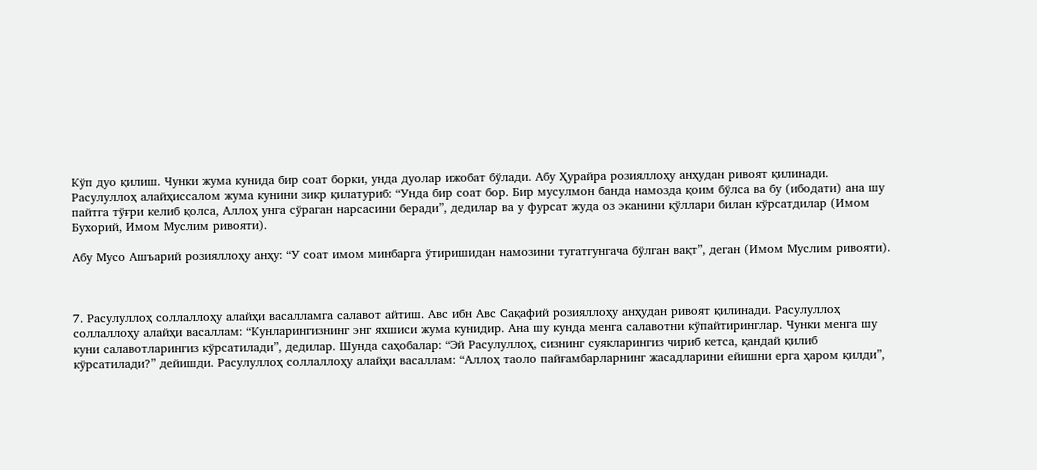Кўп дуо қилиш. Чунки жума кунида бир соат борки, унда дуолар ижобат бўлади. Абу Ҳурайра розияллоҳу анҳудан ривоят қилинади. Расулуллоҳ алайҳиссалом жума кунини зикр қилатуриб: “Унда бир соат бор. Бир мусулмон банда намозда қоим бўлса ва бу (ибодати) ана шу пайтга тўғри келиб қолса, Аллоҳ унга сўраган нарсасини беради”, дедилар ва у фурсат жуда оз эканини қўллари билан кўрсатдилар (Имом Бухорий, Имом Муслим ривояти).

Абу Мусо Ашъарий розияллоҳу анҳу: “У соат имом минбарга ўтиришидан намозини тугатгунгача бўлган вақт”, деган (Имом Муслим ривояти).



7. Расулуллоҳ соллаллоҳу алайҳи васалламга салавот айтиш. Авс ибн Авс Сақафий розияллоҳу анҳудан ривоят қилинади. Расулуллоҳ соллаллоҳу алайҳи васаллам: “Кунларингизнинг энг яхшиси жума кунидир. Ана шу кунда менга салавотни кўпайтиринглар. Чунки менга шу куни салавотларингиз кўрсатилади”, дедилар. Шунда саҳобалар: “Эй Расулуллоҳ, сизнинг суякларингиз чириб кетса, қандай қилиб кўрсатилади?” дейишди. Расулуллоҳ соллаллоҳу алайҳи васаллам: “Аллоҳ таоло пайғамбарларнинг жасадларини ейишни ерга ҳаром қилди”,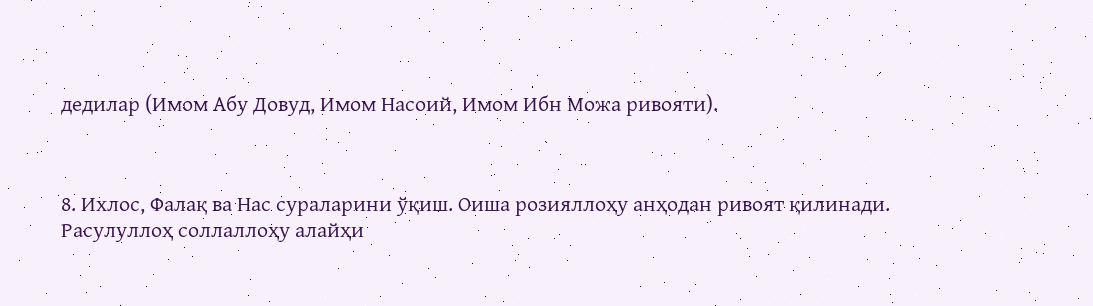дедилар (Имом Абу Довуд, Имом Насоий, Имом Ибн Можа ривояти).



8. Ихлос, Фалақ ва Нас сураларини ўқиш. Оиша розияллоҳу анҳодан ривоят қилинади. Расулуллоҳ соллаллоҳу алайҳи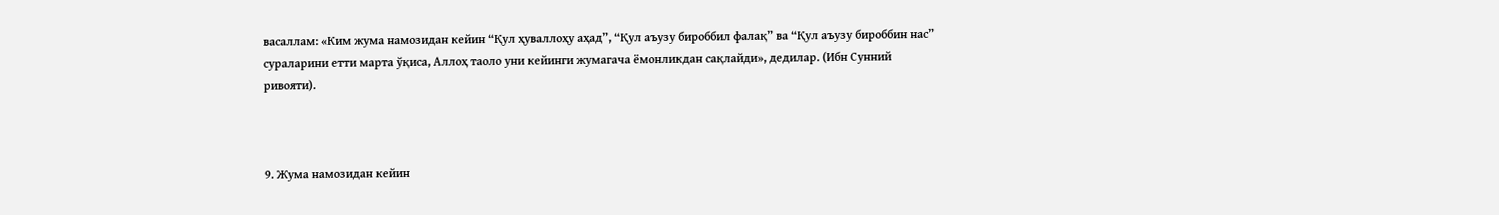васаллам: «Ким жума намозидан кейин “Қул ҳуваллоҳу аҳад”, “Қул аъузу бироббил фалақ” ва “Қул аъузу бироббин нас” сураларини етти марта ўқиса, Аллоҳ таоло уни кейинги жумагача ёмонликдан сақлайди», дедилар. (Ибн Сунний ривояти).



9. Жума намозидан кейин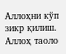Аллоҳни кўп зикр қилиш. Аллоҳ таоло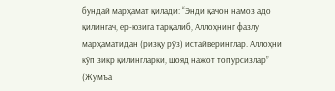бундай марҳамат қилади: “Энди қачон намоз адо қилингач, ер-юзига тарқалиб, Аллоҳнинг фазлу марҳаматидан (ризқу рўз) истайверинглар. Аллоҳни кўп зикр қилингларки, шояд нажот топурсизлар” (Жумъа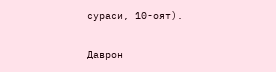сураси, 10-оят).

Даврон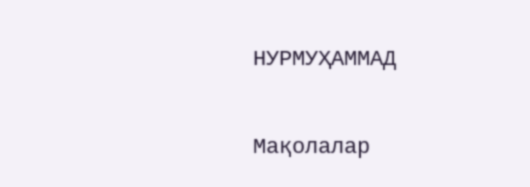НУРМУҲАММАД

Мақолалар